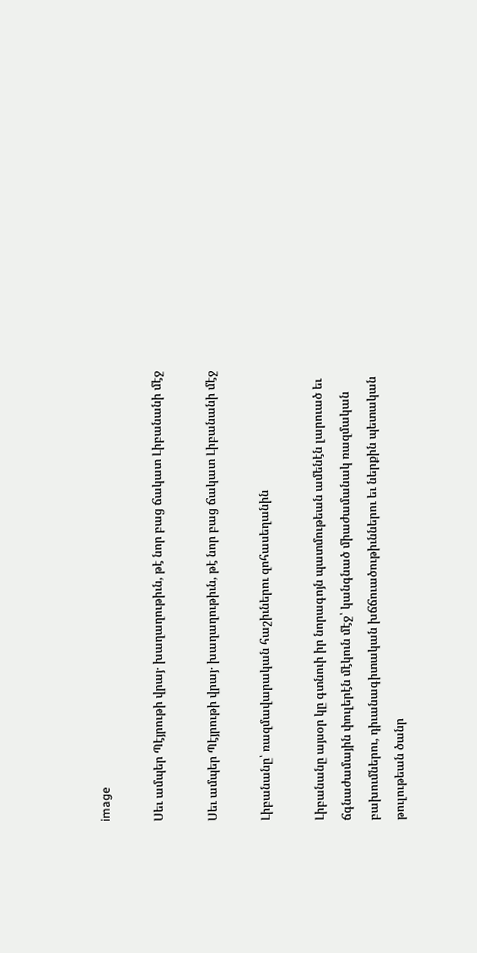image

Սեւ ամպեր Պէյրութի վրայ․ խաղաղութիւն, թէ նոր բաց ճակատ Լիբանանի մէջ

Սեւ ամպեր Պէյրութի վրայ․ խաղաղութիւն, թէ նոր բաց ճակատ Լիբանանի մէջ

Լիբանանը՝ ռազմավարական հաշիւներու զոհասեղանին

Լիբանանը այսօր կը գտնուի իր նորագոյն պատմութեան ամենէն լարուած եւ ճգնաժամային փուլերէն մէկուն մէջ՝ կանգնած միաժամանակ ռազմական բախումներու, դիւանագիտական խճճուածութիւններու եւ ներքին պետական թուլութեան ծանր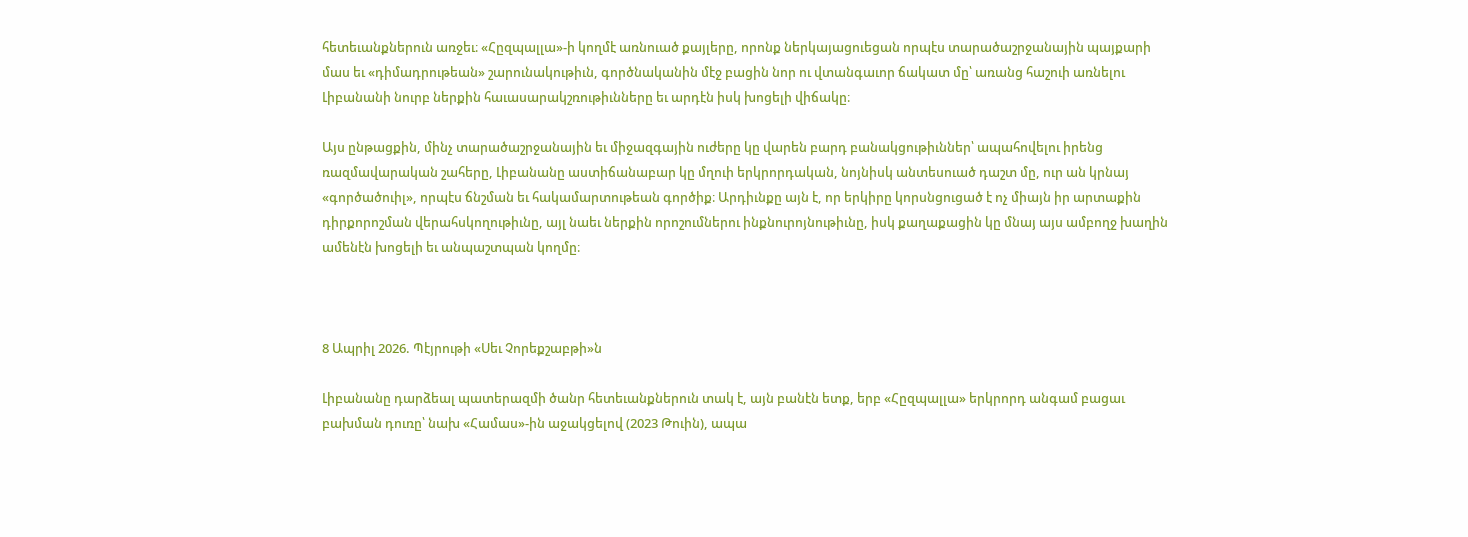հետեւանքներուն առջեւ։ «Հըզպալլա»-ի կողմէ առնուած քայլերը, որոնք ներկայացուեցան որպէս տարածաշրջանային պայքարի մաս եւ «դիմադրութեան» շարունակութիւն, գործնականին մէջ բացին նոր ու վտանգաւոր ճակատ մը՝ առանց հաշուի առնելու Լիբանանի նուրբ ներքին հաւասարակշռութիւնները եւ արդէն իսկ խոցելի վիճակը։

Այս ընթացքին, մինչ տարածաշրջանային եւ միջազգային ուժերը կը վարեն բարդ բանակցութիւններ՝ ապահովելու իրենց ռազմավարական շահերը, Լիբանանը աստիճանաբար կը մղուի երկրորդական, նոյնիսկ անտեսուած դաշտ մը, ուր ան կրնայ «գործածուիլ», որպէս ճնշման եւ հակամարտութեան գործիք։ Արդիւնքը այն է, որ երկիրը կորսնցուցած է ոչ միայն իր արտաքին դիրքորոշման վերահսկողութիւնը, այլ նաեւ ներքին որոշումներու ինքնուրոյնութիւնը, իսկ քաղաքացին կը մնայ այս ամբողջ խաղին ամենէն խոցելի եւ անպաշտպան կողմը։



8 Ապրիլ 2026. Պէյրութի «Սեւ Չորեքշաբթի»ն

Լիբանանը դարձեալ պատերազմի ծանր հետեւանքներուն տակ է, այն բանէն ետք, երբ «Հըզպալլա» երկրորդ անգամ բացաւ բախման դուռը՝ նախ «Համաս»-ին աջակցելով (2023 Թուին), ապա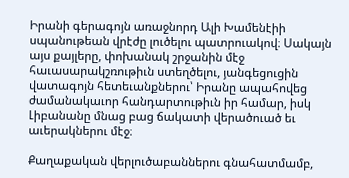Իրանի գերագոյն առաջնորդ Ալի Խամենէիի սպանութեան վրէժը լուծելու պատրուակով։ Սակայն այս քայլերը, փոխանակ շրջանին մէջ հաւասարակշռութիւն ստեղծելու, յանգեցուցին վատագոյն հետեւանքներու՝ Իրանը ապահովեց ժամանակաւոր հանդարտութիւն իր համար, իսկ Լիբանանը մնաց բաց ճակատի վերածուած եւ աւերակներու մէջ։

Քաղաքական վերլուծաբաններու գնահատմամբ,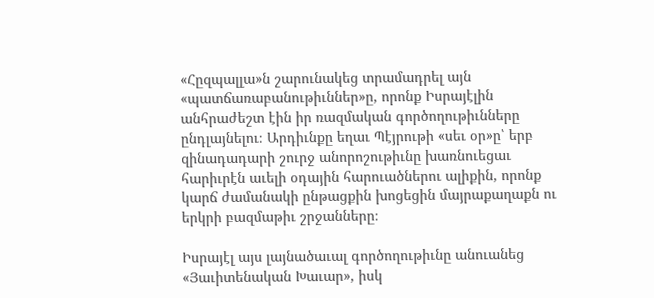«Հըզպալլա»ն շարունակեց տրամադրել այն «պատճառաբանութիւններ»ը, որոնք Իսրայէլին անհրաժեշտ էին իր ռազմական գործողութիւնները ընդլայնելու։ Արդիւնքը եղաւ Պէյրութի «սեւ օր»ը՝ երբ զինադադարի շուրջ անորոշութիւնը խառնուեցաւ հարիւրէն աւելի օդային հարուածներու ալիքին, որոնք կարճ ժամանակի ընթացքին խոցեցին մայրաքաղաքն ու երկրի բազմաթիւ շրջանները։

Իսրայէլ այս լայնածաւալ գործողութիւնը անուանեց «Յաւիտենական Խաւար», իսկ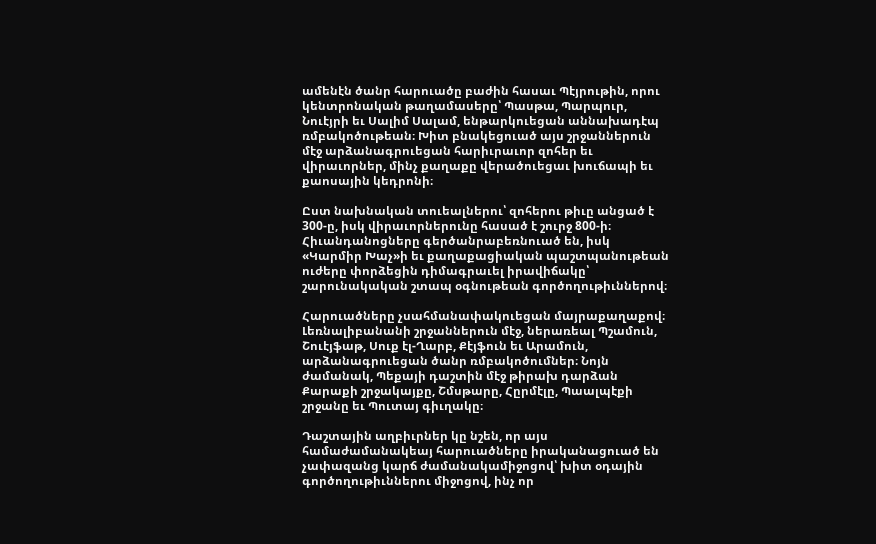ամենէն ծանր հարուածը բաժին հասաւ Պէյրութին, որու կենտրոնական թաղամասերը՝ Պասթա, Պարպուր, Նուէյրի եւ Սալիմ Սալամ, ենթարկուեցան աննախադէպ ռմբակոծութեան։ Խիտ բնակեցուած այս շրջաններուն մէջ արձանագրուեցան հարիւրաւոր զոհեր եւ վիրաւորներ, մինչ քաղաքը վերածուեցաւ խուճապի եւ քաոսային կեդրոնի։

Ըստ նախնական տուեալներու՝ զոհերու թիւը անցած է 300-ը, իսկ վիրաւորներունը հասած է շուրջ 800-ի։ Հիւանդանոցները գերծանրաբեռնուած են, իսկ «Կարմիր Խաչ»ի եւ քաղաքացիական պաշտպանութեան ուժերը փորձեցին դիմագրաւել իրավիճակը՝ շարունակական շտապ օգնութեան գործողութիւններով։

Հարուածները չսահմանափակուեցան մայրաքաղաքով։ Լեռնալիբանանի շրջաններուն մէջ, ներառեալ Պշամուն, Շուէյֆաթ, Սուք էլ-Ղարբ, Քէյֆուն եւ Արամուն, արձանագրուեցան ծանր ռմբակոծումներ։ Նոյն ժամանակ, Պեքայի դաշտին մէջ թիրախ դարձան Քարաքի շրջակայքը, Շմսթարը, Հըրմէլը, Պաալպէքի շրջանը եւ Պուտայ գիւղակը։

Դաշտային աղբիւրներ կը նշեն, որ այս համաժամանակեայ հարուածները իրականացուած են չափազանց կարճ ժամանակամիջոցով՝ խիտ օդային գործողութիւններու միջոցով, ինչ որ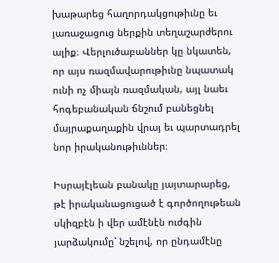խաթարեց հաղորդակցութիւնը եւ յառաջացուց ներքին տեղաշարժերու ալիք։ Վերլուծաբաններ կը նկատեն, որ այս ռազմավարութիւնը նպատակ ունի ոչ միայն ռազմական, այլ նաեւ հոգեբանական ճնշում բանեցնել մայրաքաղաքին վրայ եւ պարտադրել նոր իրականութիւններ։

Իսրայէլեան բանակը յայտարարեց, թէ իրականացուցած է գործողութեան սկիզբէն ի վեր ամէնէն ուժգին յարձակումը՝ նշելով, որ ընդամէնը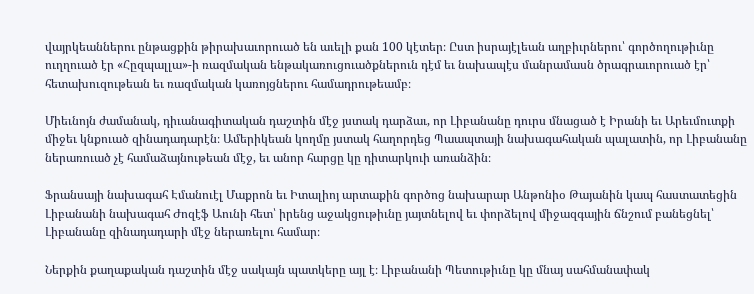վայրկեաններու ընթացքին թիրախաւորուած են աւելի քան 100 կէտեր։ Ըստ իսրայէլեան աղբիւրներու՝ գործողութիւնը ուղղուած էր «Հըզպալլա»-ի ռազմական ենթակառուցուածքներուն դէմ եւ նախապէս մանրամասն ծրագրաւորուած էր՝ հետախուզութեան եւ ռազմական կառոյցներու համադրութեամբ։

Միեւնոյն ժամանակ, դիւանագիտական դաշտին մէջ յստակ դարձաւ, որ Լիբանանը դուրս մնացած է Իրանի եւ Արեւմուտքի միջեւ կնքուած զինադադարէն։ Ամերիկեան կողմը յստակ հաղորդեց Պաապտայի նախագահական պալատին, որ Լիբանանը ներառուած չէ համաձայնութեան մէջ, եւ անոր հարցը կը դիտարկուի առանձին։

Ֆրանսայի նախագահ Էմանուէլ Մաքրոն եւ Իտալիոյ արտաքին գործոց նախարար Անթոնիօ Թայանին կապ հաստատեցին Լիբանանի նախագահ Ժոզէֆ Աունի հետ՝ իրենց աջակցութիւնը յայտնելով եւ փորձելով միջազգային ճնշում բանեցնել՝ Լիբանանը զինադադարի մէջ ներառելու համար։

Ներքին քաղաքական դաշտին մէջ սակայն պատկերը այլ է։ Լիբանանի Պետութիւնը կը մնայ սահմանափակ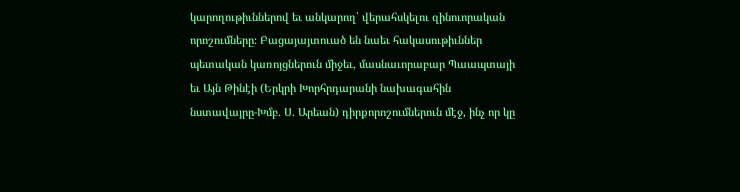կարողութիւններով եւ անկարող՝ վերահսկելու զինուորական որոշումները։ Բացայայտուած են նաեւ հակասութիւններ պետական կառոյցներուն միջեւ, մասնաւորաբար Պաապտայի եւ Այն Թինէի (Երկրի Խորհրդարանի նախագահին նստավայրը-Խմբ. Ս. Արեան) դիրքորոշումներուն մէջ, ինչ որ կը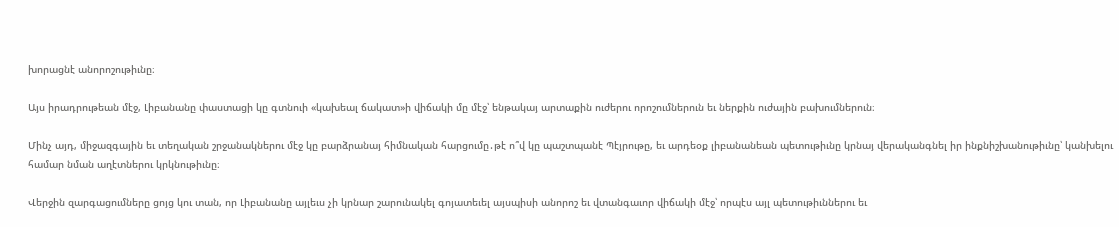խորացնէ անորոշութիւնը։

Այս իրադրութեան մէջ, Լիբանանը փաստացի կը գտնուի «կախեալ ճակատ»ի վիճակի մը մէջ՝ ենթակայ արտաքին ուժերու որոշումներուն եւ ներքին ուժային բախումներուն։

Մինչ այդ, միջազգային եւ տեղական շրջանակներու մէջ կը բարձրանայ հիմնական հարցումը․թէ ո՞վ կը պաշտպանէ Պէյրութը, եւ արդեօք լիբանանեան պետութիւնը կրնայ վերականգնել իր ինքնիշխանութիւնը՝ կանխելու համար նման աղէտներու կրկնութիւնը։

Վերջին զարգացումները ցոյց կու տան, որ Լիբանանը այլեւս չի կրնար շարունակել գոյատեւել այսպիսի անորոշ եւ վտանգաւոր վիճակի մէջ՝ որպէս այլ պետութիւններու եւ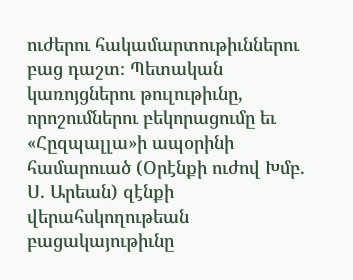ուժերու հակամարտութիւններու բաց դաշտ։ Պետական կառոյցներու թուլութիւնը, որոշումներու բեկորացումը եւ «Հըզպալլա»ի ապօրինի համարուած (Օրէնքի ուժով Խմբ. Ս. Արեան) զէնքի վերահսկողութեան բացակայութիւնը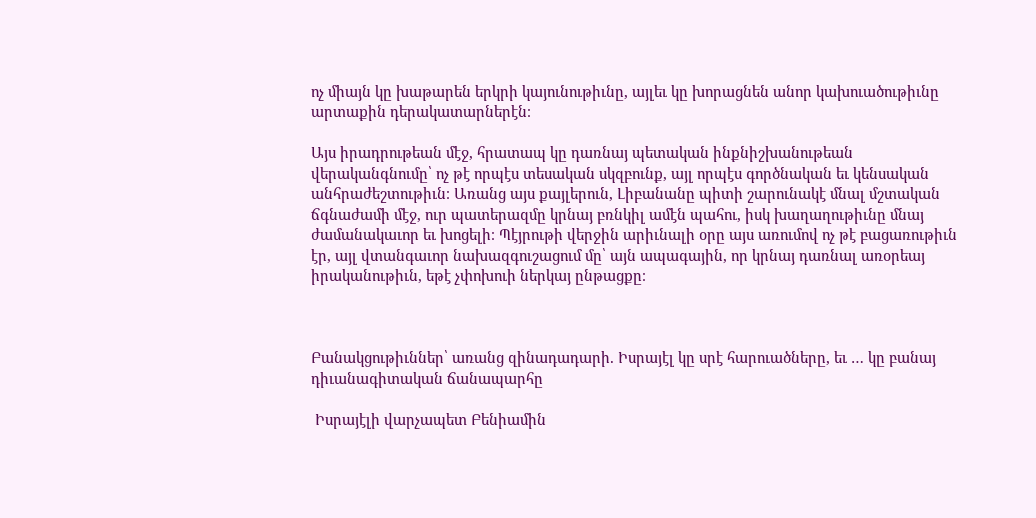ոչ միայն կը խաթարեն երկրի կայունութիւնը, այլեւ կը խորացնեն անոր կախուածութիւնը արտաքին դերակատարներէն։

Այս իրադրութեան մէջ, հրատապ կը դառնայ պետական ինքնիշխանութեան վերականգնումը՝ ոչ թէ որպէս տեսական սկզբունք, այլ որպէս գործնական եւ կենսական անհրաժեշտութիւն։ Առանց այս քայլերուն, Լիբանանը պիտի շարունակէ մնալ մշտական ճգնաժամի մէջ, ուր պատերազմը կրնայ բռնկիլ ամէն պահու, իսկ խաղաղութիւնը մնայ ժամանակաւոր եւ խոցելի։ Պէյրութի վերջին արիւնալի օրը այս առումով ոչ թէ բացառութիւն էր, այլ վտանգաւոր նախազգուշացում մը՝ այն ապագային, որ կրնայ դառնալ առօրեայ իրականութիւն, եթէ չփոխուի ներկայ ընթացքը։



Բանակցութիւններ՝ առանց զինադադարի. Իսրայէլ կը սրէ հարուածները, եւ … կը բանայ դիւանագիտական ճանապարհը

 Իսրայէլի վարչապետ Բենիամին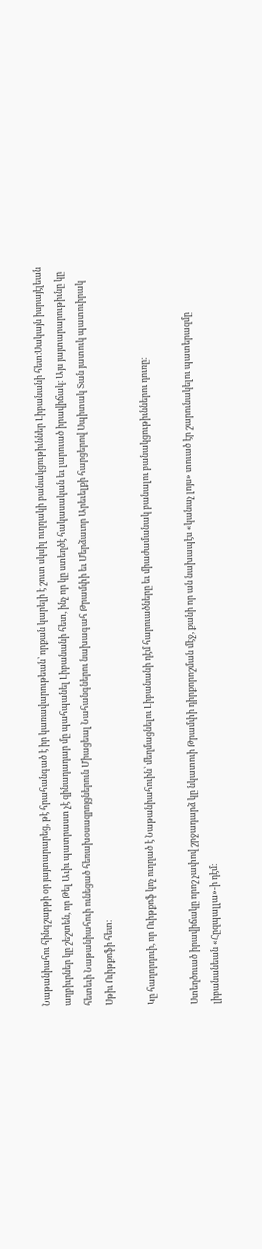Նաթանիահու հինգշաբթի օր յայտարարեց, թէ հրահանգած է իր կառավարութեան՝ որքան կարելի է շուտ սկսիլ ուղղակի բանակցութիւններ Լիբանանի հետ։Սակայն իսրայէլեան աղբիւրներ կը շեշտեն, որ Թել Աւիւ պատրաստ չէ զինադադար մը պահպանել Լիբանանի հետ, ինչ որ կը ստեղծէ հակասական եւ լարուած իրավիճակ։ Այս յայտարարութիւնը կը հետեւի Նաթանիահուի ունեցած հեռախօսազրոյցներուն Միացեալ Նահանգներու նախագահ Թրամփի եւ Մերձաւոր Արեւելքի հարցերով Սպիտակ Տան յատուկ պատուիրակ Սթիւ Ուիթքոֆի հետ։

Կը հաղորդուի, որ Ուիթքոֆ կոչ ուղղած է Նաթանիահուին՝ մեղմացնելու Լիբանանի դէմ հարուածները եւ միաժամանակ բանալու բանակցութիւններու դուռը։

Ստեղծուած իրավիճակը որոշ չափով շրջադարձ կը նկատուի Թրամփի դիրքորոշման մէջ, քանի որ ան նախապէս «կանաչ լոյս» տուած էր շարունակելու պատերազմը լիբանանեան «Հըզպալլա»-ի դէմ։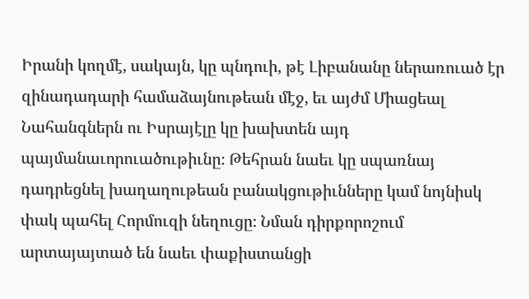Իրանի կողմէ, սակայն, կը պնդուի, թէ Լիբանանը ներառուած էր զինադադարի համաձայնութեան մէջ, եւ այժմ Միացեալ Նահանգներն ու Իսրայէլը կը խախտեն այդ պայմանաւորուածութիւնը։ Թեհրան նաեւ կը սպառնայ դադրեցնել խաղաղութեան բանակցութիւնները կամ նոյնիսկ փակ պահել Հորմուզի նեղուցը։ Նման դիրքորոշում արտայայտած են նաեւ փաքիստանցի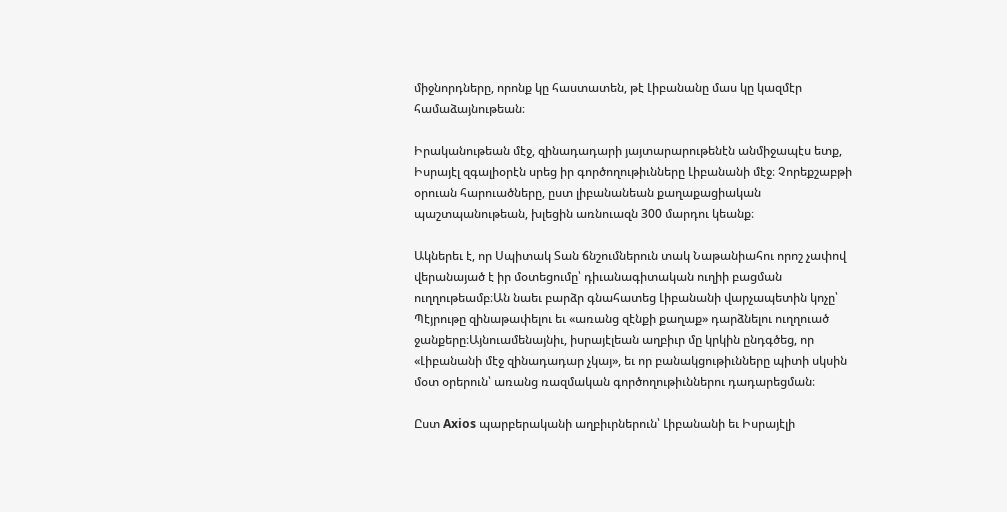միջնորդները, որոնք կը հաստատեն, թէ Լիբանանը մաս կը կազմէր համաձայնութեան։

Իրականութեան մէջ, զինադադարի յայտարարութենէն անմիջապէս ետք, Իսրայէլ զգալիօրէն սրեց իր գործողութիւնները Լիբանանի մէջ։ Չորեքշաբթի օրուան հարուածները, ըստ լիբանանեան քաղաքացիական պաշտպանութեան, խլեցին առնուազն 300 մարդու կեանք։

Ակներեւ է, որ Սպիտակ Տան ճնշումներուն տակ Նաթանիահու որոշ չափով վերանայած է իր մօտեցումը՝ դիւանագիտական ուղիի բացման ուղղութեամբ։Ան նաեւ բարձր գնահատեց Լիբանանի վարչապետին կոչը՝ Պէյրութը զինաթափելու եւ «առանց զէնքի քաղաք» դարձնելու ուղղուած ջանքերը։Այնուամենայնիւ, իսրայէլեան աղբիւր մը կրկին ընդգծեց, որ «Լիբանանի մէջ զինադադար չկայ», եւ որ բանակցութիւնները պիտի սկսին մօտ օրերուն՝ առանց ռազմական գործողութիւններու դադարեցման։

Ըստ Axios պարբերականի աղբիւրներուն՝ Լիբանանի եւ Իսրայէլի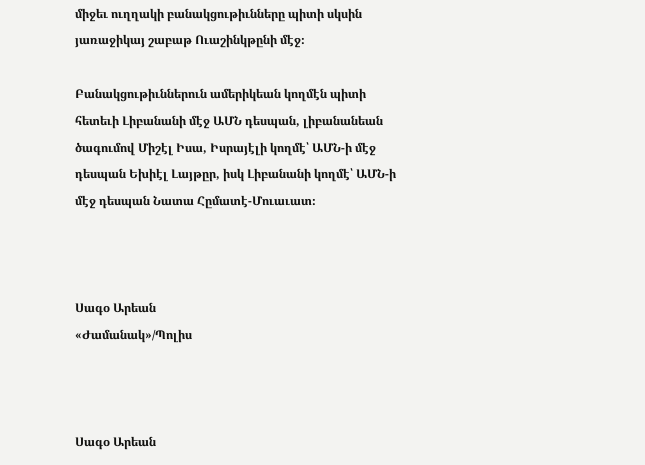միջեւ ուղղակի բանակցութիւնները պիտի սկսին յառաջիկայ շաբաթ Ուաշինկթընի մէջ։

Բանակցութիւններուն ամերիկեան կողմէն պիտի հետեւի Լիբանանի մէջ ԱՄՆ դեսպան, լիբանանեան ծագումով Միշէլ Իսա, Իսրայէլի կողմէ՝ ԱՄՆ-ի մէջ դեսպան Եխիէլ Լայթըր, իսկ Լիբանանի կողմէ՝ ԱՄՆ-ի մէջ դեսպան Նատա Հըմատէ-Մուաւատ։



Սագօ Արեան
«Ժամանակ»/Պոլիս



Սագօ Արեան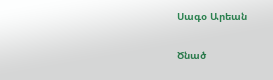Սագօ Արեան

Ծնած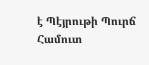է Պէյրութի Պուրճ Համուտ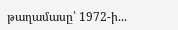թաղամասը՝ 1972-ի...